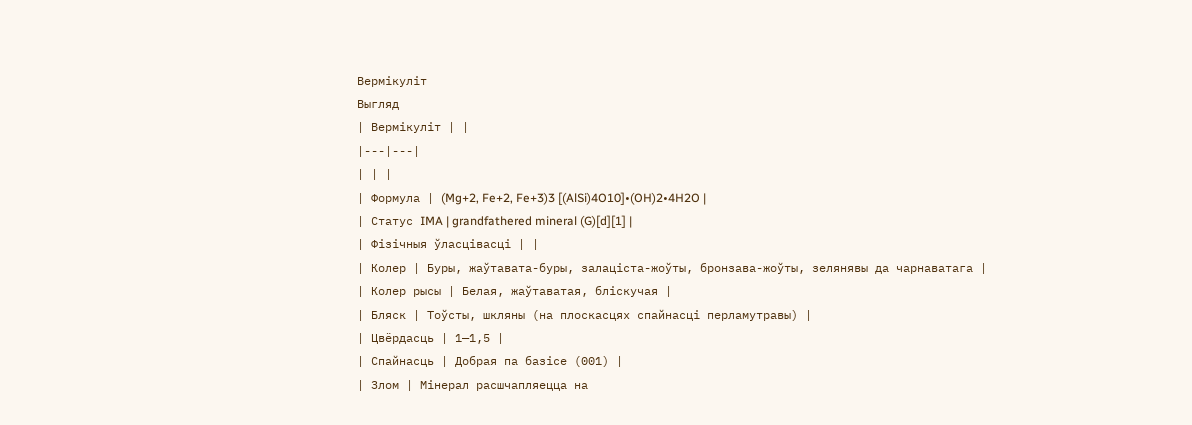Вермікуліт
Выгляд
| Вермікуліт | |
|---|---|
| | |
| Формула | (Mg+2, Fe+2, Fe+3)3 [(AlSi)4O10]•(OH)2•4H2O |
| Статус IMA | grandfathered mineral (G)[d][1] |
| Фізічныя ўласцівасці | |
| Колер | Буры, жаўтавата-буры, залаціста-жоўты, бронзава-жоўты, зелянявы да чарнаватага |
| Колер рысы | Белая, жаўтаватая, бліскучая |
| Бляск | Тоўсты, шкляны (на плоскасцях спайнасці перламутравы) |
| Цвёрдасць | 1—1,5 |
| Спайнасць | Добрая па базісе (001) |
| Злом | Мінерал расшчапляецца на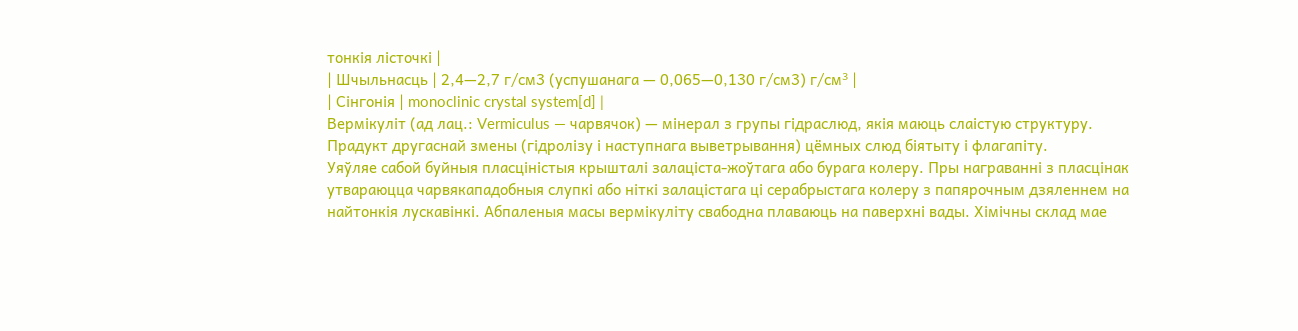тонкія лісточкі |
| Шчыльнасць | 2,4—2,7 г/см3 (успушанага — 0,065—0,130 г/см3) г/см³ |
| Сінгонія | monoclinic crystal system[d] |
Вермікуліт (ад лац.: Vermiculus — чарвячок) — мінерал з групы гідраслюд, якія маюць слаістую структуру. Прадукт другаснай змены (гідролізу і наступнага выветрывання) цёмных слюд біятыту і флагапіту.
Уяўляе сабой буйныя пласціністыя крышталі залаціста-жоўтага або бурага колеру. Пры награванні з пласцінак утвараюцца чарвякападобныя слупкі або ніткі залацістага ці серабрыстага колеру з папярочным дзяленнем на найтонкія лускавінкі. Абпаленыя масы вермікуліту свабодна плаваюць на паверхні вады. Хімічны склад мае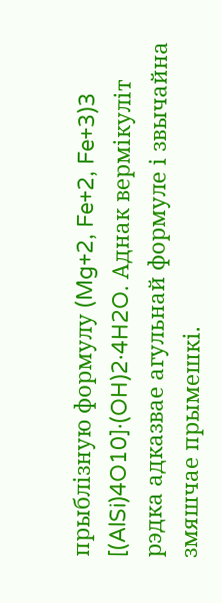прыблізную формулу (Mg+2, Fe+2, Fe+3)3 [(AlSi)4O10]·(OH)2·4H2O. Аднак вермікуліт рэдка адказвае агульнай формуле і звычайна змяшчае прымешкі.